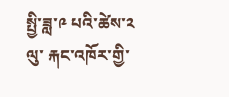སྤྱི་ཟླ་༩ པའི་ཚེས་༢ ལུ་ རྐང་འཁོར་གྱི་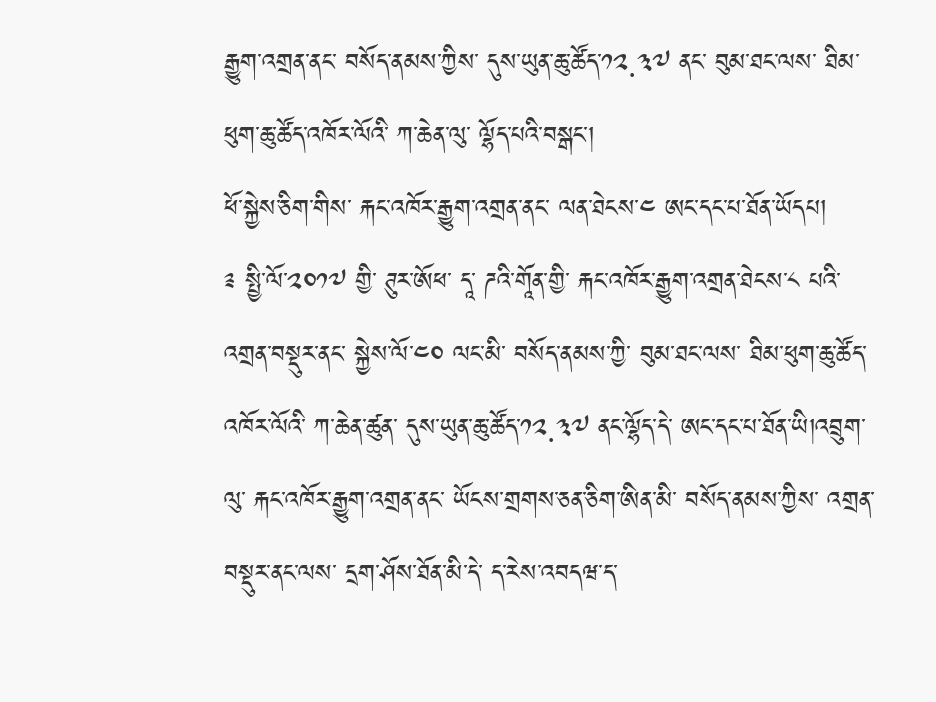རྒྱུག་འགྲན་ནང་ བསོད་ནམས་ཀྱིས་ དུས་ཡུན་ཆུ་ཚོད་༡༢.༣༧ ནང་ བུམ་ཐང་ལས་ ཐིམ་ཕུག་ཆུ་ཚོད་འཁོར་ལོའི་ ཀ་ཆེན་ལུ་ ལྷོད་པའི་བསྒང་།
ཕོ་སྐྱེས་ཅིག་གིས་ རྐང་འཁོར་རྒྱུག་འགྲན་ནང་ ལན་ཐེངས་༤ ཨང་དང་པ་ཐོན་ཡོདཔ།
༉ སྤྱི་ལོ་༢༠༡༧ གྱི་ ཊུར་ཨོཕ་ དཱ་ ཌའི་གཱོན་གྱི་ རྐང་འཁོར་རྒྱུག་འགྲན་ཐེངས་༨ པའི་ འགྲན་བསྡུར་ནང་ སྐྱེས་ལོ་༤༠ ལང་མི་ བསོད་ནམས་ཀྱི་ བུམ་ཐང་ལས་ ཐིམ་ཕུག་ཆུ་ཚོད་འཁོར་ལོའི་ ཀ་ཆེན་ཚུན་ དུས་ཡུན་ཆུ་ཚོད་༡༢.༣༧ ནང་ལྷོད་དེ་ ཨང་དང་པ་ཐོན་ཡི།འབྲུག་ལུ་ རྐང་འཁོར་རྒྱུག་འགྲན་ནང་ ཡོངས་གྲགས་ཅན་ཅིག་ཨིན་མི་ བསོད་ནམས་ཀྱིས་ འགྲན་བསྡུར་ནང་ལས་ དྲག་ཤོས་ཐོན་མི་དེ་ ད་རེས་འབདཝ་ད་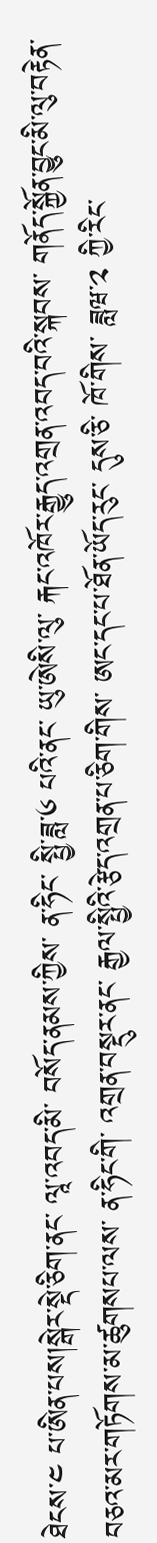ཐེངས་༤ པ་ཨིན་པས།སྒེར་སྡེ་ཅིག་ནང་ ལཱ་འབད་མི་ བསོད་ནམས་ཀྱིས་ ན་ཧིང་ སྤྱི་ཟླ་༦ པའི་ནང་ ཡུ་ཨེསི་ལུ་ རྐང་འཁོར་རྒྱུད་འགྲན་འབད་བའི་སྐབས་ གནོད་སྐྱོན་བྱུང་མི་ལུ་བརྟེན་ བཅའ་མར་གཏོགས་མ་ཚུགསཔ་ལས་ ན་ཧིང་གི་ འགྲན་བསྡུར་ནང་ རྒྱལ་སྤྱིའི་རྩེད་འགྲན་པ་ཅིག་གིས་ ཨང་དང་པ་ཐོན་ཡོད་རུང་ དུས་ཅི་ ཁོ་གིས་ ཟླཝ་༢ ཀྱི་རིང་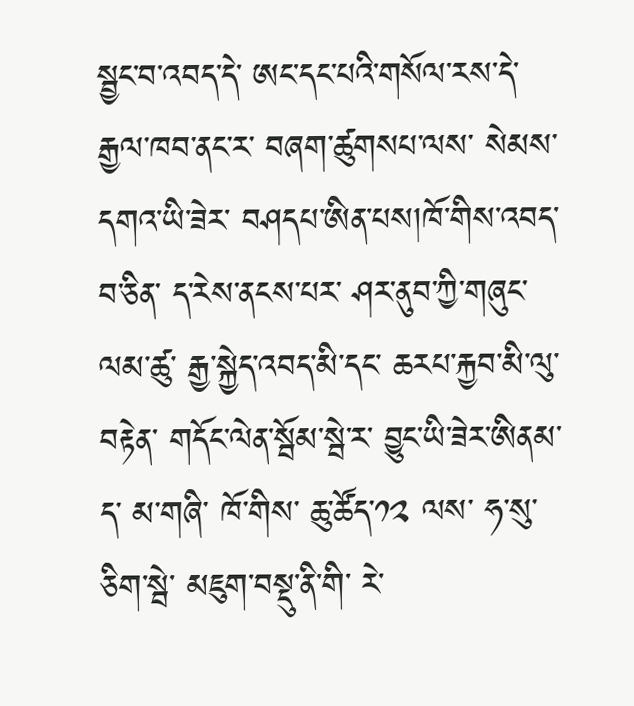སྦྱང་བ་འབད་དེ་ ཨང་དང་པའི་གསོལ་རས་དེ་ རྒྱལ་ཁབ་ནང་ར་ བཞག་ཚུགསཔ་ལས་ སེམས་དགའ་ཡི་ཟེར་ བཤདཔ་ཨིན་པས།ཁོ་གིས་འབད་བ་ཅིན་ ད་རེས་ནངས་པར་ ཤར་ནུབ་ཀྱི་གཞུང་ལམ་ཚུ་ རྒྱ་སྐྱེད་འབད་མི་དང་ ཆརཔ་རྐྱབ་མི་ལུ་བརྟེན་ གདོང་ལེན་སྦོམ་སྦེ་ར་ བྱུང་ཡི་ཟེར་ཨིནམ་ད་ མ་གཞི་ ཁོ་གིས་ ཆུ་ཚོད་༡༢ ལས་ ཧ་སུ་ཅིག་སྦེ་ མཇུག་བསྡུ་ནི་གི་ རེ་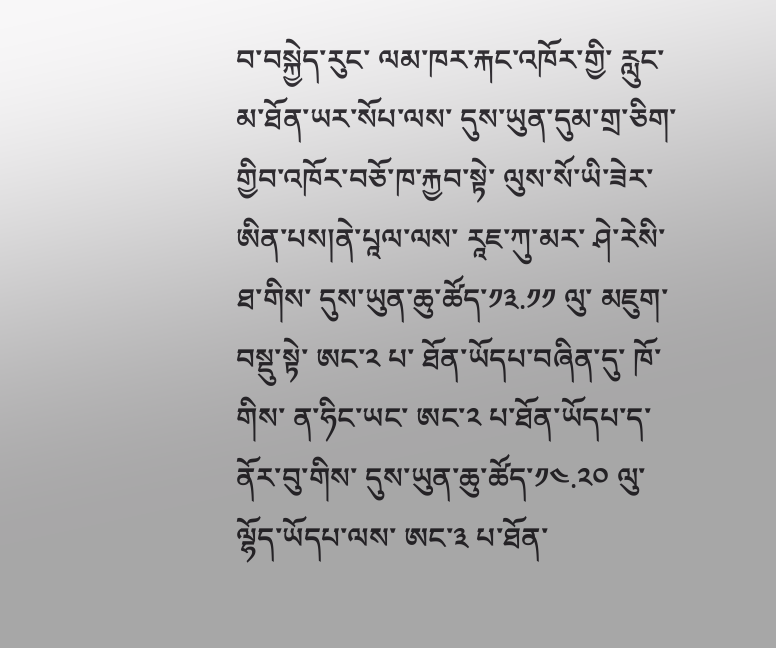བ་བསྐྱེད་རུང་ ལམ་ཁར་རྐང་འཁོར་གྱི་ རླུང་མ་ཐོན་ཡར་སོཔ་ལས་ དུས་ཡུན་དུམ་གྲ་ཅིག་ གྱིབ་འཁོར་བཅོ་ཁ་རྐྱབ་སྟེ་ ལུས་སོ་ཡི་ཟེར་ཨིན་པས།ནེ་པཱལ་ལས་ རཱཇ་ཀུ་མར་ ཤེ་རེསི་ཐ་གིས་ དུས་ཡུན་ཆུ་ཚོད་༡༣.༡༡ ལུ་ མཇུག་བསྡུ་སྟེ་ ཨང་༢ པ་ ཐོན་ཡོདཔ་བཞིན་དུ་ ཁོ་གིས་ ན་ཧིང་ཡང་ ཨང་༢ པ་ཐོན་ཡོདཔ་ད་ ནོར་བུ་གིས་ དུས་ཡུན་ཆུ་ཚོད་༡༤.༢༠ ལུ་ ལྷོད་ཡོདཔ་ལས་ ཨང་༣ པ་ཐོན་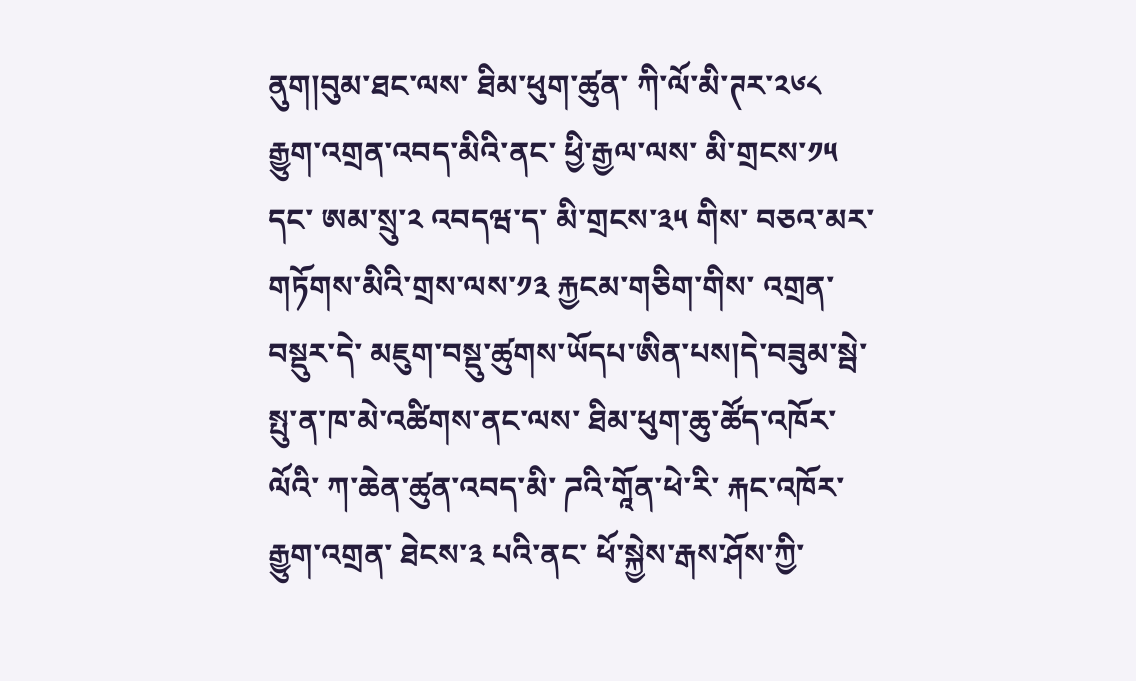ནུག།བུམ་ཐང་ལས་ ཐིམ་ཕུག་ཚུན་ ཀི་ལོ་མི་ཊར་༢༦༨ རྒྱུག་འགྲན་འབད་མིའི་ནང་ ཕྱི་རྒྱལ་ལས་ མི་གྲངས་༡༥ དང་ ཨམ་སྲུ་༢ འབདཝ་ད་ མི་གྲངས་༣༥ གིས་ བཅའ་མར་གཏོགས་མིའི་གྲས་ལས་༡༣ རྐྱངམ་གཅིག་གིས་ འགྲན་བསྡུར་དེ་ མཇུག་བསྡུ་ཚུགས་ཡོདཔ་ཨིན་པས།དེ་བཟུམ་སྦེ་ སྤུ་ན་ཁ་མེ་འཚིགས་ནང་ལས་ ཐིམ་ཕུག་ཆུ་ཚོད་འཁོར་ལོའི་ ཀ་ཆེན་ཚུན་འབད་མི་ ཌའི་གཱོན་ཕེ་རི་ རྐང་འཁོར་རྒྱུག་འགྲན་ ཐེངས་༣ པའི་ནང་ ཕོ་སྐྱེས་རྒས་ཤོས་ཀྱི་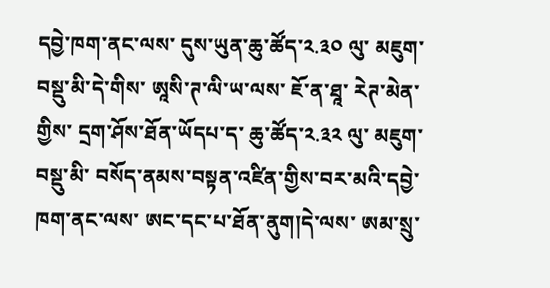དབྱེ་ཁག་ནང་ལས་ དུས་ཡུན་ཆུ་ཚོད་༢.༣༠ ལུ་ མཇུག་བསྡུ་མི་དེ་གིས་ ཨཱསི་ཊ་ལི་ཡ་ལས་ ཇོ་ན་ཐཱ་ རེཊ་མེན་གྱིས་ དྲག་ཤོས་ཐོན་ཡོདཔ་ད་ ཆུ་ཚོད་༢.༣༢ ལུ་ མཇུག་བསྡུ་མི་ བསོད་ནམས་བསྟན་འཛིན་གྱིས་བར་མའི་དབྱེ་ཁག་ནང་ལས་ ཨང་དང་པ་ཐོན་ནུག།དེ་ལས་ ཨམ་སྲུ་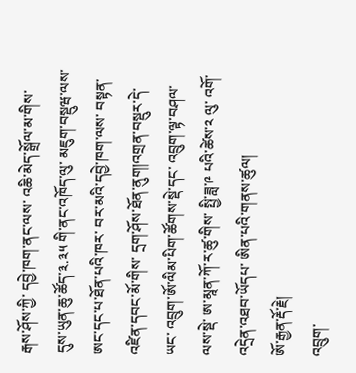རྒས་ཤོས་ཀྱི་ དབྱེ་ཁག་ནང་ལས་ འཆི་མེད་སྒྲོལ་མ་གིས་ དུས་ཡུན་ཆུ་ཚོད་༣.༣༥ གི་ནང་འཁོད་ལུ་ མཇུག་བསྡུཝ་ལས་ ཨང་དང་པ་ཐོན་པའི་ཁར་ བར་མའི་དབྱེ་ཁག་ལས་ བསྟན་འཛིན་དབང་མོ་གིས་ དྲག་ཤོས་ཐོན་ནུག།འགྲན་བསྡུར་དེ་ཡང་ འབྲུག་ཨོ་ལིམ་པིག་ཚོགས་སྡེ་དང་ འབྲུག་ལྟ་བཤལ་ལས་སྡེ་ ཨ་མཱན་ཀོ་ར་ཚུ་གིས་ སྤྱི་ཟླ་༩ པའི་ཚེས་༢ ལུ་ འགོ་འདྲེན་འཐབ་ཡོདཔ་ ཨིན་པའི་གནས་ཚུལ།
ཨོ་རྒྱན་རྡོ་རྗེ།
འབྲུག་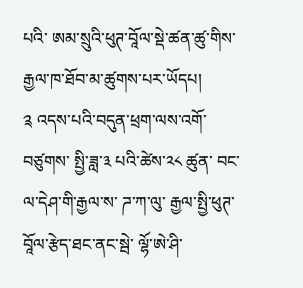པའི་ ཨམ་སྲུའི་ཕུཊ་བཱོལ་སྡེ་ཚན་ཚུ་གིས་ རྒྱལ་ཁ་ཐོབ་མ་ཚུགས་པར་ཡོདཔ།
༉ འདས་པའི་བདུན་ཕྲག་ལས་འགོ་བཙུགས་ སྤྱི་ཟླ་༣ པའི་ཚེས་༢༨ ཚུན་ བང་ལ་དེཤ་གི་རྒྱལ་ས་ ཌ་ཀ་ལུ་ རྒྱལ་སྤྱི་ཕུཊ་བཱོལ་རྩེད་ཐང་ནང་སྦེ་ ལྷོ་ཨེ་ཤི་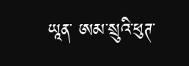ཡཱན་ ཨམ་སྲུའི་ཕུཊ་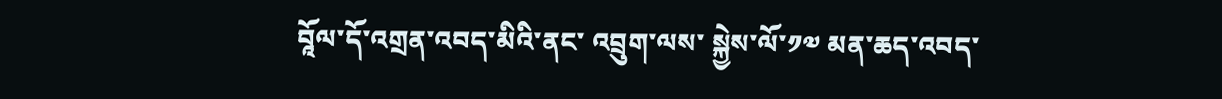བཱོལ་དོ་འགྲན་འབད་མིའི་ནང་ འབྲུག་ལས་ སྐྱེས་ལོ་༡༧ མན་ཆད་འབད་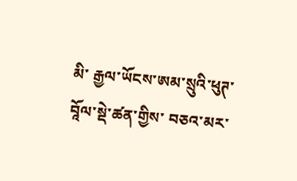མི་ རྒྱལ་ཡོངས་ཨམ་སྲུའི་ཕུཊ་བཱོལ་སྡེ་ཚན་གྱིས་ བཅའ་མར་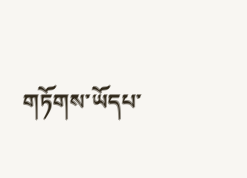གཏོགས་ཡོདཔ་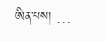ཨིན་པས། …